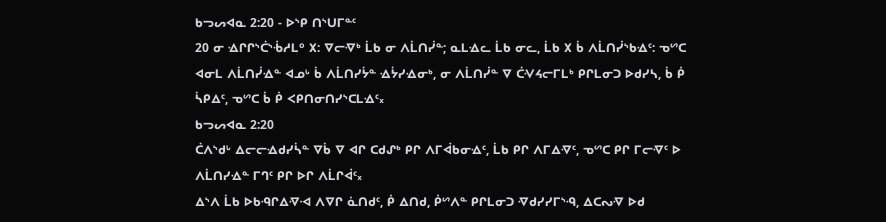ᑲᓓᔕᐊᓇ 2:20 - ᐅᔅᑭ ᑎᔅᑌᒥᓐᑦ
20 ᓂ ᐎᒋᒋᔅᑖᔅᒀᓱᒪᐤ ᙭: ᐁᓕᐌᒃ ᒫᑲ ᓂ ᐱᒫᑎᓰᓐ; ᓇᒪᐎᓚ ᒫᑲ ᓂᓚ, ᒫᑲ ᙭ ᑳ ᐱᒫᑎᓰᔅᑲᐎᑦ: ᓀᔥᑕ ᐊᓂᒪ ᐱᒫᑎᓰᐎᓐ ᐊᓄᒡ ᑳ ᐱᒫᑎᓯᔮᓐ ᐎᔮᓯᐎᓂᒃ, ᓂ ᐱᒫᑎᓰᓐ ᐁ ᑖᐺᔦᓕᒥᒪᒃ ᑭᒋᒪᓂᑐ ᐅᑯᓯᓴ, ᑳ ᑮ ᓵᑭᐃᑦ, ᓀᔥᑕ ᑳ ᑮ ᐸᑭᑎᓂᑎᓯᔅᑕᒪᐎᑦ᙮
ᑲᓓᔕᐊᓇ 2:20
ᑖᐱᔅᑯᒡ ᐃᓕᓕᐎᑯᓯᓵᓐ ᐁᑳ ᐁ ᐊᒋ ᑕᑯᔑᒃ ᑭᒋ ᐱᒥᐋᑲᓂᐎᑦ, ᒫᑲ ᑭᒋ ᐱᒥᐃᐌᑦ, ᓀᔥᑕ ᑭᒋ ᒥᓕᐌᑦ ᐅ ᐱᒫᑎᓯᐎᓐ ᒥᒉᑦ ᑭᒋ ᐅᒋ ᐱᒫᒋᐋᑦ᙮
ᐃᔅᐱ ᒫᑲ ᐅᑲᑴᒋᐃᐌᐗ ᐱᐁᒋ ᓈᑎᑯᑦ, ᑮ ᐃᑎᑯ, ᑮᔥᐱᓐ ᑭᒋᒪᓂᑐ ᐌᑯᓯᓯᒥᔅᑴ, ᐃᑕᔓᐌ ᐅᑯ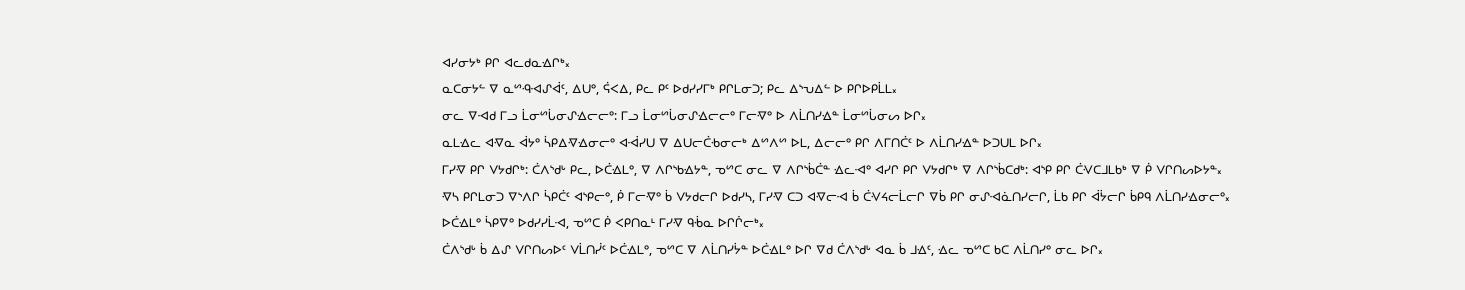ᐊᓯᓂᔭᒃ ᑭᒋ ᐊᓚᑯᓇᐎᒋᒃ᙮
ᓇᑕᓂᔭᓪ ᐁ ᓇᔥᑴᐗᔑᐋᑦ, ᐃᑌᐤ, ᕌᐸᐃ, ᑭᓚ ᑭᑦ ᐅᑯᓯᓯᒥᒃ ᑭᒋᒪᓂᑐ; ᑭᓚ ᐃᔅᕃᐃᓪ ᐅ ᑭᒋᐅᑭᒫᒪ᙮
ᓂᓚ ᐁᐗᑯ ᒥᓗ ᒫᓂᔥᒑᓂᔑᐎᓕᓕᐤ: ᒥᓗ ᒫᓂᔥᒑᓂᔑᐎᓕᓕᐤ ᒥᓕᐌᐤ ᐅ ᐱᒫᑎᓯᐎᓐ ᒫᓂᔥᒑᓂᔕ ᐅᒋ᙮
ᓇᒪᐎᓚ ᐊᐌᓇ ᐋᔭᐤ ᓵᑭᐃᐌᐎᓂᓕᐤ ᐊᐙᓯᑌ ᐁ ᐃᑌᓕᑖᑾᓂᓕᒃ ᐃᔥᐱᔥ ᐅᒪ, ᐃᓕᓕᐤ ᑭᒋ ᐱᒥᑎᑖᑦ ᐅ ᐱᒫᑎᓯᐎᓐ ᐅᑐᑌᒪ ᐅᒋ᙮
ᒥᓯᐌ ᑭᒋ ᐯᔭᑯᒋᒃ: ᑖᐱᔅᑯᒡ ᑭᓚ, ᐅᑖᐎᒪᐤ, ᐁ ᐱᒋᔅᑲᐎᔭᓐ, ᓀᔥᑕ ᓂᓚ ᐁ ᐱᒋᔅᑳᑖᓐ ᐎᓚᐗᐤ ᐊᓯᒋ ᑭᒋ ᐯᔭᑯᒋᒃ ᐁ ᐱᒋᔅᑳᑕᑯᒃ: ᐊᔅᑭ ᑭᒋ ᑖᐺᑕᒧᒪᑲᒃ ᐁ ᑮ ᐯᒋᑎᔕᐅᔭᓐ᙮
ᐌᓴ ᑭᒋᒪᓂᑐ ᐁᔅᐱᒋ ᓵᑭᑖᑦ ᐊᔅᑭᓕᐤ, ᑮ ᒥᓕᐌᐤ ᑳ ᐯᔭᑯᓕᒋ ᐅᑯᓯᓴ, ᒥᓯᐌ ᑕᑐ ᐊᐌᓕᐗ ᑳ ᑖᐺᔦᓕᒫᓕᒋ ᐁᑳ ᑭᒋ ᓂᔑᐗᓈᑎᓯᓕᒋ, ᒫᑲ ᑭᒋ ᐋᔮᓕᒋ ᑳᑭᑫ ᐱᒫᑎᓯᐎᓂᓕᐤ᙮
ᐅᑖᐎᒪᐤ ᓵᑭᐁᐤ ᐅᑯᓯᓯᒫᐗ, ᓀᔥᑕ ᑮ ᐸᑭᑎᓇᒻ ᒥᓯᐌ ᑫᒀᓇ ᐅᒋᒌᓕᒃ᙮
ᑖᐱᔅᑯᒡ ᑳ ᐃᔑ ᐯᒋᑎᔕᐅᑦ ᐯᒫᑎᓰᑦ ᐅᑖᐎᒪᐤ, ᓀᔥᑕ ᐁ ᐱᒫᑎᓯᔮᓐ ᐅᑖᐎᒪᐤ ᐅᒋ ᐁᑯ ᑖᐱᔅᑯᒡ ᐊᓇ ᑳ ᒧᐎᑦ, ᐎᓚ ᓀᔥᑕ ᑲᑕ ᐱᒫᑎᓯᐤ ᓂᓚ ᐅᒋ᙮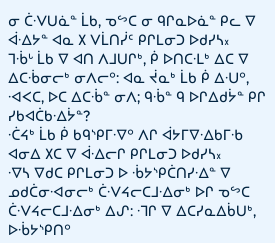ᓂ ᑖᐺᑌᓈᓐ ᒫᑲ, ᓀᔥᑕ ᓂ ᑫᒋᓇᐅᓈᓐ ᑭᓚ ᐁ ᐋᐎᔭᓐ ᐊᓇ ᙭ ᐯᒫᑎᓰᑦ ᑭᒋᒪᓂᑐ ᐅᑯᓯᓴ᙮
ᒣᒀᒡ ᒫᑲ ᐁ ᐊᑎ ᐱᒧᑌᒋᒃ, ᑮ ᐅᑎᑕᒶᒃ ᐃᑕ ᐁ ᐃᑕᒀᓂᓕᒃ ᓂᐱᓕᐤ: ᐊᓇ ᔫᓇᒃ ᒫᑲ ᑮ ᐃᑗᐤ, ᐗᐸᑕ, ᐅᑕ ᐃᑕᒀᓐ ᓂᐱ; ᑫᒀᓐ ᑫ ᐅᒋᐃᑯᔮᓐ ᑭᒋ ᓯᑲᐊᑖᑲᐎᔮᓐ?
ᑣᔦᒃ ᒫᑲ ᑮ ᑲᑫᔅᑭᒥᐌᐤ ᐱᒋ ᐋᔭᒥᐁᐎᑲᒥᑾ ᐊᓂᐃ ᙭ᑕ ᐁ ᐋᐎᓕᒋ ᑭᒋᒪᓂᑐ ᐅᑯᓯᓴ᙮
ᐌᓴ ᐁᑯᑕ ᑭᒋᒪᓂᑐ ᐅ ᒀᔭᔅᑭᑖᑎᓯᐎᓐ ᐁ ᓄᑯᑖᓂᐗᓂᓕᒃ ᑖᐺᔦᓕᑕᒧᐎᓂᒃ ᐅᒋ ᓀᔥᑕ ᑖᐺᔦᓕᑕᒧᐎᓂᒃ ᐃᔑ: ᒬᒋ ᐁ ᐃᑕᓯᓇᐃᑳᑌᒃ, ᐅᒀᔭᔅᑭᑎᐤ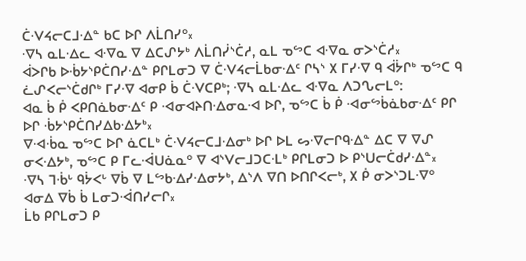ᑖᐺᔦᓕᑕᒧᐎᓐ ᑲᑕ ᐅᒋ ᐱᒫᑎᓯᐤ᙮
ᐌᓴ ᓇᒪᐎᓚ ᐊᐌᓇ ᐁ ᐃᑕᔑᔭᒃ ᐱᒫᑎᓰᔅᑖᓱ, ᓇᒪ ᓀᔥᑕ ᐊᐌᓇ ᓂᐳᔅᑖᓱ᙮
ᐋᐳᒋᑲ ᐅᒀᔭᔅᑭᑖᑎᓯᐎᓐ ᑭᒋᒪᓂᑐ ᐁ ᑖᐺᔦᓕᒫᑲᓂᐎᑦ ᒋᓴᔅ ᙭ ᒥᓯᐌ ᑫ ᐋᔮᒋᒃ ᓀᔥᑕ ᑫ ᓛᔑᐸᓕᔅᑖᑯᒋᒃ ᒥᓯᐌ ᐊᓂᑭ ᑳ ᑖᐺᑕᑭᒃ; ᐌᓴ ᓇᒪᐎᓚ ᐊᐌᓇ ᐱᑐᔐᓕᒪᐤ:
ᐊᓇ ᑳ ᑮ ᐸᑭᑎᓈᑲᓂᐎᑦ ᑭ ᐗᓂᐊᔨᑎᐎᓂᓇᐗ ᐅᒋ, ᓀᔥᑕ ᑳ ᑮ ᐗᓂᔥᑳᓈᑲᓂᐎᑦ ᑭᒋ ᐅᒋ ᒀᔭᔅᑭᑖᑎᓯᐃᑲᐎᔭᒃ᙮
ᐁᐗᒀᓇ ᓀᔥᑕ ᐅᒋ ᓈᑕᒪᒃ ᑖᐺᔦᓕᑕᒧᐎᓂᒃ ᐅᒋ ᐅᒪ ᔕᐌᓕᒋᑫᐎᓐ ᐃᑕ ᐁ ᐁᔑ ᓂᐸᐎᔭᒃ, ᓀᔥᑕ ᑭ ᒥᓚᐙᑌᓈᓇᐤ ᐁ ᐊᔅᐯᓕᒧᑐᑕᒶᒃ ᑭᒋᒪᓂᑐ ᐅ ᑭᔅᑌᓕᑖᑯᓯᐎᓐ᙮
ᐌᓴ ᒣᒀᒡ ᑫᔮᐸᒡ ᐁᑳ ᐁ ᒪᔥᑲᐎᓯᐎᓂᔭᒃ, ᐃᔅᐱ ᐁᑎ ᐅᑎᒋᐸᓕᒃ, ᙭ ᑮ ᓂᐳᔅᑐᒪᐌᐤ ᐊᓂᐃ ᐁᑳ ᑳ ᒪᓂᑐᐙᑎᓯᓕᒋ᙮
ᒫᑲ ᑭᒋᒪᓂᑐ ᑭ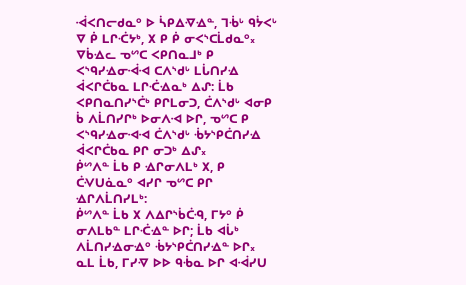ᐙᐸᑎᓕᑯᓇᐤ ᐅ ᓵᑭᐃᐌᐎᓐ, ᒣᒀᒡ ᑫᔮᐸᒡ ᐁ ᑮ ᒪᒋᑣᔭᒃ, ᙭ ᑭ ᑮ ᓂᐸᔅᑕᒫᑯᓇᐤ᙮
ᐁᑳᐎᓚ ᓀᔥᑕ ᐸᑭᑎᓇᒧᒃ ᑭ ᐸᔅᑫᓯᐎᓂᐙᐗ ᑕᐱᔅᑯᒡ ᒪᒑᑎᓯᐎ ᐋᐸᒋᑖᑲᓇ ᒪᒋᑣᐎᓇᒃ ᐃᔑ: ᒫᑲ ᐸᑭᑎᓇᑎᓯᔅᑖᒃ ᑭᒋᒪᓂᑐ, ᑖᐱᔅᑯᒡ ᐊᓂᑭ ᑳ ᐱᒫᑎᓯᒋᒃ ᐅᓂᐱᐗ ᐅᒋ, ᓀᔥᑕ ᑭ ᐸᔅᑫᓯᐎᓂᐗᐗ ᑖᐱᔅᑯᒡ ᒀᔭᔅᑭᑖᑎᓯᐎ ᐋᐸᒋᑖᑲᓇ ᑭᒋ ᓂᑐᒃ ᐃᔑ᙮
ᑮᔥᐱᓐ ᒫᑲ ᑭ ᐎᒋᓂᐱᒪᒃ ᙭, ᑭ ᑖᐺᑌᓈᓇᐤ ᐊᓯᒋ ᓀᔥᑕ ᑭᒋ ᐎᒋᐱᒫᑎᓯᒪᒃ:
ᑮᔥᐱᓐ ᒫᑲ ᙭ ᐱᐃᒋᔅᑳᑖᑴ, ᒥᔭᐤ ᑮ ᓂᐱᒪᑲᓐ ᒪᒋᑣᐎᓐ ᐅᒋ; ᒫᑲ ᐊᒑᒃ ᐱᒫᑎᓯᐎᓂᐎᐤ ᒀᔭᔅᑭᑖᑎᓯᐎᓐ ᐅᒋ᙮
ᓇᒪ ᒫᑲ, ᒥᓯᐌ ᐅᐅ ᑫᒀᓇ ᐅᒋ ᐊᐙᓯᑌ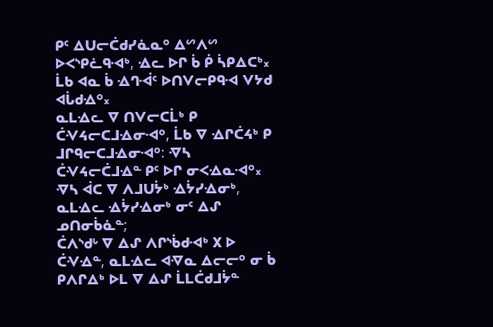ᑭᑦ ᐃᑌᓕᑖᑯᓯᓈᓇᐤ ᐃᔥᐱᔥ ᐅᐸᔅᑭᓛᑫᐗᒃ, ᐎᓚ ᐅᒋ ᑳ ᑮ ᓵᑭᐃᑕᒃ᙮
ᒫᑲ ᐊᓇ ᑳ ᐎᒉᐙᑦ ᐅᑎᐯᓕᑭᑫᐗ ᐯᔭᑯ ᐊᒑᑯᐎᐤ᙮
ᓇᒪᐎᓚ ᐁ ᑎᐯᓕᑕᒫᒃ ᑭ ᑖᐺᔦᓕᑕᒧᐎᓂᐗᐤ, ᒫᑲ ᐁ ᐎᒋᑖᔦᒃ ᑭ ᒧᒋᑫᓕᑕᒧᐎᓂᐗᐤ: ᐌᓴ ᑖᐺᔦᓕᑖᒧᐎᓐ ᑭᑦ ᐅᒋ ᓂᐸᐎᓇᐗᐤ᙮
ᐌᓴ ᐋᑕ ᐁ ᐱᒧᑌᔮᒃ ᐎᔮᓯᐎᓂᒃ, ᓇᒪᐎᓚ ᐎᔮᓯᐎᓂᒃ ᓂᑦ ᐃᔑ ᓄᑎᓂᑳᓈᓐ;
ᑖᐱᔅᑯᒡ ᐁ ᐃᔑ ᐱᒋᔅᑳᑯᐗᒃ ᙭ ᐅ ᑖᐺᐎᓐ, ᓇᒪᐎᓚ ᐊᐌᓇ ᐃᓕᓕᐤ ᓂ ᑳ ᑭᐱᒋᐃᒃ ᐅᒪ ᐁ ᐃᔑ ᒫᒪᑖᑯᒧᔮᓐ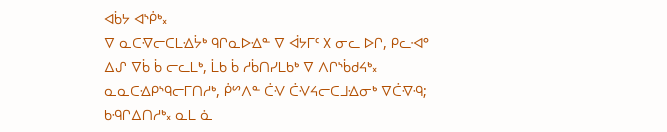ᐊᑳᔭ ᐊᔅᑮᒃ᙮
ᐁ ᓇᑕᐌᓕᑕᒪᐎᔮᒃ ᑫᒋᓇᐅᐎᓐ ᐁ ᐋᔭᒥᑦ ᙭ ᓂᓚ ᐅᒋ, ᑭᓚᐗᐤ ᐃᔑ ᐁᑳ ᑳ ᓕᓚᒪᒃ, ᒫᑲ ᑳ ᓱᑳᑎᓯᒪᑲᒃ ᐁ ᐱᒋᔅᑳᑯᔦᒃ᙮
ᓇᓇᑕᐎᑭᔅᑫᓕᒥᑎᓱᒃ, ᑮᔥᐱᓐ ᑖᐺ ᑖᐺᔦᓕᑕᒧᐎᓂᒃ ᐁᑖᐌᑴ; ᑲᑴᒋᐃᑎᓱᒃ᙮ ᓇᒪ ᓈ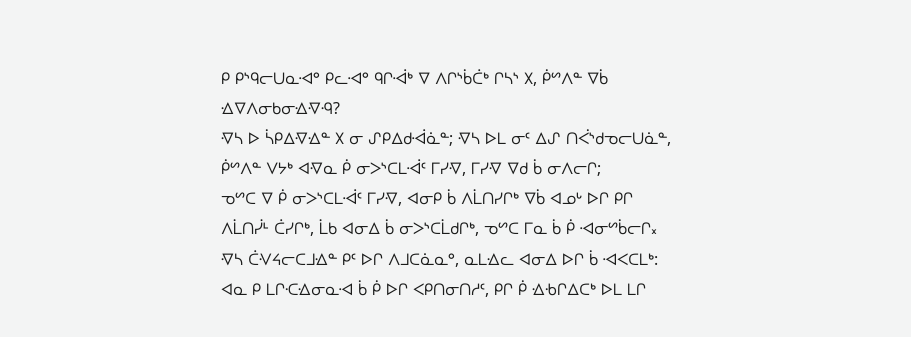ᑭ ᑭᔅᑫᓕᑌᓇᐗᐤ ᑭᓚᐗᐤ ᑫᒋᐙᒃ ᐁ ᐱᒋᔅᑳᑖᒃ ᒋᓴᔅ ᙭, ᑮᔥᐱᓐ ᐁᑳ ᐎᐁᐱᓂᑲᓂᐎᐌᑴ?
ᐌᓴ ᐅ ᓵᑭᐃᐌᐎᓐ ᙭ ᓂ ᔑᑭᐃᑯᐙᓈᓐ; ᐌᓴ ᐅᒪ ᓂᑦ ᐃᔑ ᑎᐹᔅᑯᓀᓕᑌᓈᓐ, ᑮᔥᐱᓐ ᐯᔭᒃ ᐊᐌᓇ ᑮ ᓂᐳᔅᑕᒪᐙᑦ ᒥᓯᐌ, ᒥᓯᐌ ᐁᑯ ᑳ ᓂᐱᓕᒋ;
ᓀᔥᑕ ᐁ ᑮ ᓂᐳᔅᑕᒪᐙᑦ ᒥᓯᐌ, ᐊᓂᑭ ᑳ ᐱᒫᑎᓯᒋᒃ ᐁᑳ ᐊᓄᒡ ᐅᒋ ᑭᒋ ᐱᒫᑎᓰᒻ ᑖᓯᒋᒃ, ᒫᑲ ᐊᓂᐃ ᑳ ᓂᐳᔅᑕᒫᑯᒋᒃ, ᓀᔥᑕ ᒥᓇ ᑳ ᑮ ᐗᓂᔥᑳᓕᒋ᙮
ᐌᓴ ᑖᐺᔦᓕᑕᒧᐎᓐ ᑭᑦ ᐅᒋ ᐱᒧᑕᓈᓇᐤ, ᓇᒪᐎᓚ ᐊᓂᐃ ᐅᒋ ᑳ ᐗᐸᑕᒪᒃ:
ᐊᓇ ᑭ ᒪᒋᑡᐎᓂᓇᐗ ᑳ ᑮ ᐅᒋ ᐸᑭᑎᓂᑎᓱᑦ, ᑭᒋ ᑮ ᐎᑾᒋᐃᑕᒃ ᐅᒪ ᒪᒋ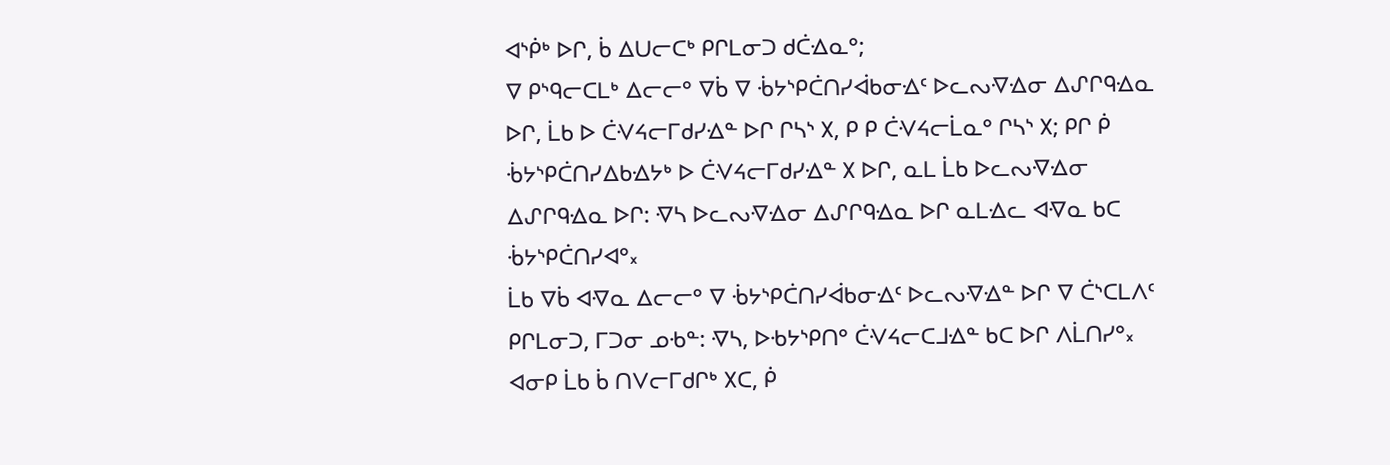ᐊᔅᑮᒃ ᐅᒋ, ᑳ ᐃᑌᓕᑕᒃ ᑭᒋᒪᓂᑐ ᑯᑖᐎᓇᐤ;
ᐁ ᑭᔅᑫᓕᑕᒪᒃ ᐃᓕᓕᐤ ᐁᑳ ᐁ ᒀᔭᔅᑭᑖᑎᓯᐋᑲᓂᐎᑦ ᐅᓚᔓᐌᐎᓂ ᐃᔑᒋᑫᐎᓇ ᐅᒋ, ᒫᑲ ᐅ ᑖᐺᔦᓕᒥᑯᓯᐎᓐ ᐅᒋ ᒋᓴᔅ ᙭, ᑭ ᑭ ᑖᐺᔦᓕᒫᓇᐤ ᒋᓴᔅ ᙭; ᑭᒋ ᑮ ᒀᔭᔅᑭᑖᑎᓯᐃᑲᐎᔭᒃ ᐅ ᑖᐺᔦᓕᒥᑯᓯᐎᓐ ᙭ ᐅᒋ, ᓇᒪ ᒫᑲ ᐅᓚᔓᐌᐎᓂ ᐃᔑᒋᑫᐎᓇ ᐅᒋ: ᐌᓴ ᐅᓚᔓᐌᐎᓂ ᐃᔑᒋᑫᐎᓇ ᐅᒋ ᓇᒪᐎᓚ ᐊᐌᓇ ᑲᑕ ᒀᔭᔅᑭᑖᑎᓯᐊᐤ᙮
ᒫᑲ ᐁᑳ ᐊᐌᓇ ᐃᓕᓕᐤ ᐁ ᒀᔭᔅᑭᑖᑎᓯᐋᑲᓂᐎᑦ ᐅᓚᔓᐌᐎᓐ ᐅᒋ ᐁ ᑖᔅᑕᒪᐱᑦ ᑭᒋᒪᓂᑐ, ᒥᑐᓂ ᓄᑾᓐ: ᐌᓴ, ᐅᑾᔭᔅᑭᑎᐤ ᑖᐺᔦᓕᑕᒧᐎᓐ ᑲᑕ ᐅᒋ ᐱᒫᑎᓯᐤ᙮
ᐊᓂᑭ ᒫᑲ ᑳ ᑎᐯᓕᒥᑯᒋᒃ ᙭ᑕ, ᑮ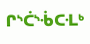ᒋᔅᑖᔅᒀᑕᒶᒃ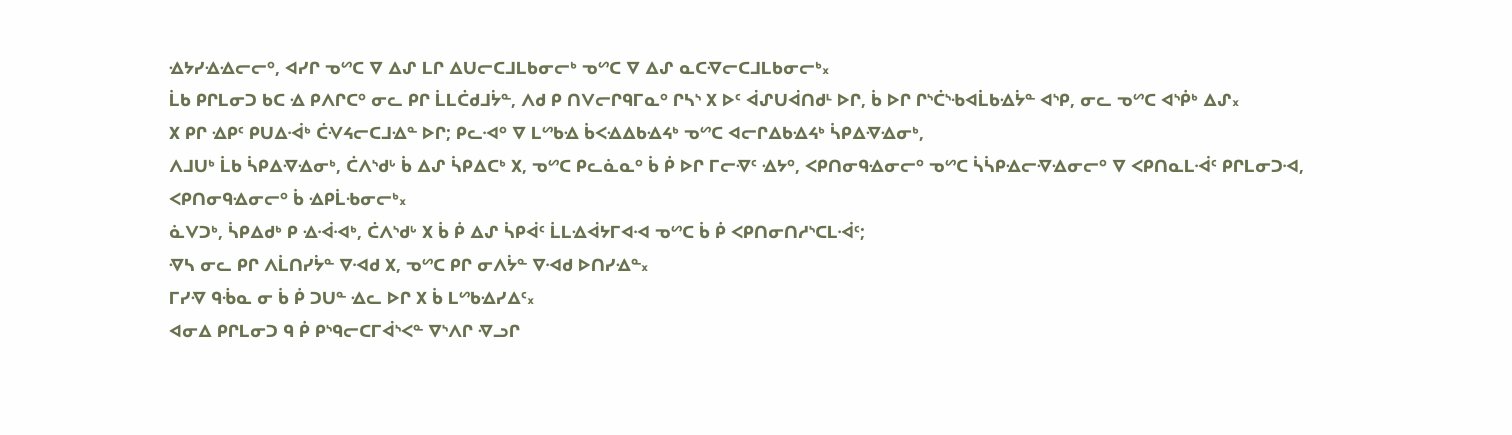ᐎᔭᓯᐎᐎᓕᓕᐤ, ᐊᓯᒋ ᓀᔥᑕ ᐁ ᐃᔑ ᒪᒋ ᐃᑌᓕᑕᒧᒪᑲᓂᓕᒃ ᓀᔥᑕ ᐁ ᐃᔑ ᓇᑕᐌᓕᑕᒧᒪᑲᓂᓕᒃ᙮
ᒫᑲ ᑭᒋᒪᓂᑐ ᑲᑕ ᐎ ᑭᐱᒋᑕᐤ ᓂᓚ ᑭᒋ ᒫᒪᑖᑯᒧᔮᓐ, ᐱᑯ ᑭ ᑎᐯᓕᒋᑫᒥᓇᐤ ᒋᓴᔅ ᙭ ᐅᑦ ᐋᔑᑌᐋᑎᑯᒻ ᐅᒋ, ᑳ ᐅᒋ ᒋᔅᑖᔅᑾᐊᒫᑲᐎᔮᓐ ᐊᔅᑭ, ᓂᓚ ᓀᔥᑕ ᐊᔅᑮᒃ ᐃᔑ᙮
᙭ ᑭᒋ ᐎᑭᑦ ᑭᑌᐃᐙᒃ ᑖᐺᔦᓕᑕᒧᐎᓐ ᐅᒋ; ᑭᓚᐗᐤ ᐁ ᒪᔥᑲᐎ ᑳᐸᐎᐃᑲᐎᔦᒃ ᓀᔥᑕ ᐊᓕᒋᐃᑲᐎᔦᒃ ᓵᑭᐃᐌᐎᓂᒃ,
ᐱᒧᑌᒃ ᒫᑲ ᓵᑭᐃᐌᐎᓂᒃ, ᑖᐱᔅᑯᒡ ᑳ ᐃᔑ ᓵᑭᐃᑕᒃ ᙭, ᓀᔥᑕ ᑭᓚᓈᓇᐤ ᑳ ᑮ ᐅᒋ ᒥᓕᐌᑦ ᐎᔭᐤ, ᐸᑭᑎᓂᑫᐎᓂᓕᐤ ᓀᔥᑕ ᓵᓵᑭᐎᓕᐌᐎᓂᓕᐤ ᐁ ᐸᑭᑎᓇᒪᐙᑦ ᑭᒋᒪᓂᑐᐗ, ᐸᑭᑎᓂᑫᐎᓂᓕᐤ ᑳ ᐎᑭᒫᑾᓂᓕᒃ᙮
ᓈᐯᑐᒃ, ᓵᑭᐃᑯᒃ ᑭ ᐎᐙᐗᒃ, ᑖᐱᔅᑯᒡ ᙭ ᑳ ᑮ ᐃᔑ ᓵᑭᐋᑦ ᒫᒪᐎᐋᔭᒥᐊᐗ ᓀᔥᑕ ᑳ ᑮ ᐸᑭᑎᓂᑎᓱᔅᑕᒪᐙᑦ;
ᐌᓴ ᓂᓚ ᑭᒋ ᐱᒫᑎᓯᔮᓐ ᐁᐗᑯ ᙭, ᓀᔥᑕ ᑭᒋ ᓂᐱᔮᓐ ᐁᐗᑯ ᐅᑎᓯᐎᓐ᙮
ᒥᓯᐌ ᑫᒀᓇ ᓂ ᑳ ᑮ ᑐᑌᓐ ᐎᓚ ᐅᒋ ᙭ ᑳ ᒪᔥᑲᐎᓯᐃᑦ᙮
ᐊᓂᐃ ᑭᒋᒪᓂᑐ ᑫ ᑮ ᑭᔅᑫᓕᑕᒥᐋᔅᐸᓐ ᐁᔅᐱᒋ ᐌᓗᒋ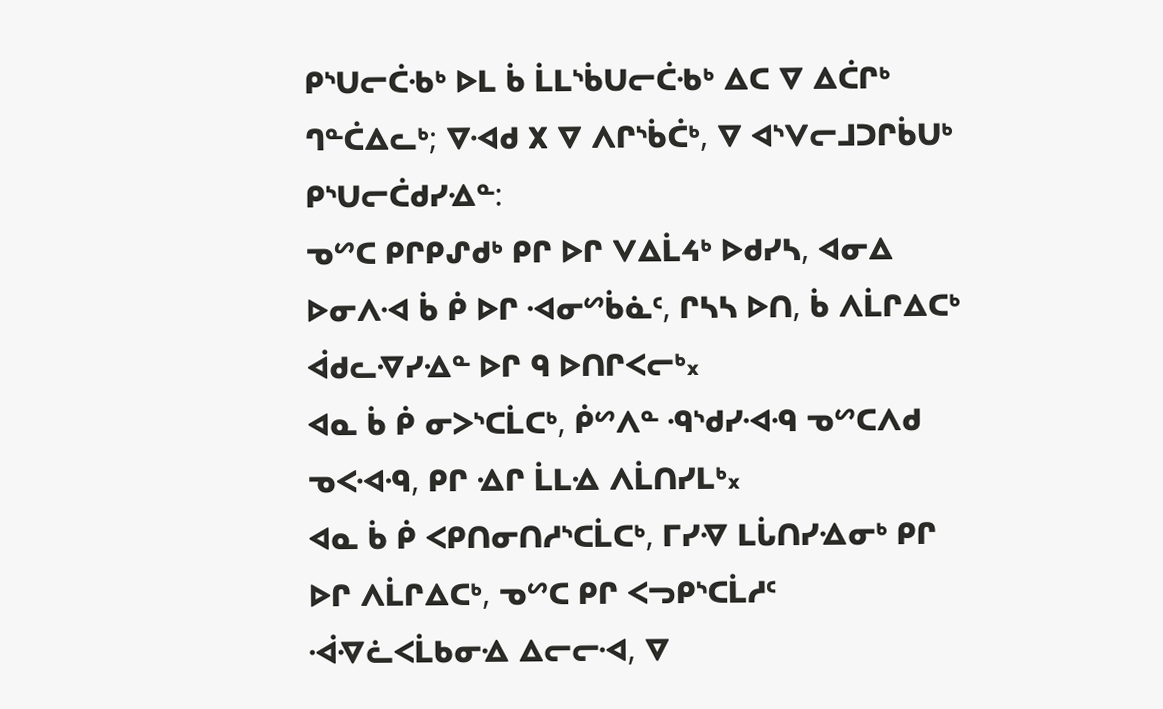ᑭᔅᑌᓕᑖᑾᒃ ᐅᒪ ᑳ ᒫᒪᔅᑳᑌᓕᑖᑾᒃ ᐃᑕ ᐁ ᐃᑖᒋᒃ ᒉᓐᑖᐃᓚᒃ; ᐁᐗᑯ ᙭ ᐁ ᐱᒋᔅᑳᑖᒃ, ᐁ ᐊᔅᐯᓕᒧᑐᒋᑳᑌᒃ ᑭᔅᑌᓕᑖᑯᓯᐎᓐ:
ᓀᔥᑕ ᑭᒋᑭᔑᑯᒃ ᑭᒋ ᐅᒋ ᐯᐃᒫᔦᒃ ᐅᑯᓯᓴ, ᐊᓂᐃ ᐅᓂᐱᐗ ᑳ ᑮ ᐅᒋ ᐗᓂᔥᑳᓈᑦ, ᒋᓴᓴ ᐅᑎ, ᑳ ᐱᒫᒋᐃᑕᒃ ᐋᑯᓚᐌᓯᐎᓐ ᐅᒋ ᑫ ᐅᑎᒋᐸᓕᒃ᙮
ᐊᓇ ᑳ ᑮ ᓂᐳᔅᑕᒫᑕᒃ, ᑮᔥᐱᓐ ᑴᔅᑯᓯᐗᑴ ᓀᔥᑕᐱᑯ ᓀᐸᐗᑴ, ᑭᒋ ᐎᒋ ᒫᒪᐎ ᐱᒫᑎᓯᒪᒃ᙮
ᐊᓇ ᑳ ᑮ ᐸᑭᑎᓂᑎᓱᔅᑕᒫᑕᒃ, ᒥᓯᐌ ᒪᒑᑎᓯᐎᓂᒃ ᑭᒋ ᐅᒋ ᐱᒫᒋᐃᑕᒃ, ᓀᔥᑕ ᑭᒋ ᐸᓓᑭᔅᑕᒫᓱᑦ ᐙᐌᓛᐸᒫᑲᓂᐎ ᐃᓕᓕᐗ, ᐁ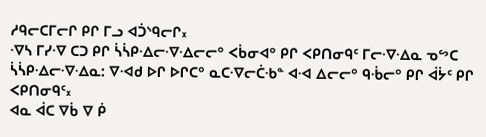ᓱᑫᓕᑕᒥᓕᒋ ᑭᒋ ᒥᓗ ᐊᑑᔅᑫᓕᒋ᙮
ᐌᓴ ᒥᓯᐌ ᑕᑐ ᑭᒋ ᓵᓵᑭᐎᓕᐌᐎᓕᓕᐤ ᐸᑳᓂᐊᐤ ᑭᒋ ᐸᑭᑎᓂᑫᑦ ᒥᓕᐌᐎᓇ ᓀᔥᑕ ᓵᓵᑭᐎᓕᐌᐎᓇ: ᐁᐗᑯ ᐅᒋ ᐅᒋᑕᐤ ᓇᑕᐌᓕᑖᑾᓐ ᐊᐗ ᐃᓕᓕᐤ ᑫᒀᓕᐤ ᑭᒋ ᐋᔮᑦ ᑭᒋ ᐸᑭᑎᓂᑫᑦ᙮
ᐊᓇ ᐋᑕ ᐁᑳ ᐁ ᑮ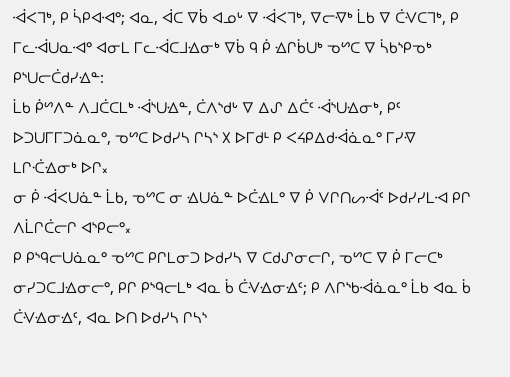ᐙᐸᒣᒃ, ᑭ ᓵᑭᐊᐗᐤ; ᐊᓇ, ᐋᑕ ᐁᑳ ᐊᓄᒡ ᐁ ᐙᐸᒣᒃ, ᐁᓕᐌᒃ ᒫᑲ ᐁ ᑖᐺᑕᒣᒃ, ᑭ ᒥᓚᐙᑌᓇᐗᐤ ᐊᓂᒪ ᒥᓚᐙᑕᒧᐎᓂᒃ ᐁᑳ ᑫ ᑮ ᐎᒋᑳᑌᒃ ᓀᔥᑕ ᐁ ᓵᑲᔅᑭᓀᒃ ᑭᔅᑌᓕᑖᑯᓯᐎᓐ:
ᒫᑲ ᑮᔥᐱᓐ ᐱᒧᑖᑕᒪᒃ ᐙᔅᑌᐎᓐ, ᑖᐱᔅᑯᒡ ᐁ ᐃᔑ ᐃᑖᑦ ᐙᔅᑌᐎᓂᒃ, ᑭᑦ ᐅᑐᑌᒥᒥᑐᓈᓇᐤ, ᓀᔥᑕ ᐅᑯᓯᓴ ᒋᓴᔅ ᙭ ᐅᒥᑯᒻ ᑭ ᐸᔦᑭᐃᑯᐙᓈᓇᐤ ᒥᓯᐌ ᒪᒋᑣᐎᓂᒃ ᐅᒋ᙮
ᓂ ᑮ ᐙᐸᑌᓈᓐ ᒫᑲ, ᓀᔥᑕ ᓂ ᐎᑌᓈᓐ ᐅᑖᐎᒪᐤ ᐁ ᑮ ᐯᒋᑎᔕᐙᑦ ᐅᑯᓯᓯᒪᐗ ᑭᒋ ᐱᒫᒋᑖᓕᒋ ᐊᔅᑭᓕᐤ᙮
ᑭ ᑭᔅᑫᓕᑌᓈᓇᐤ ᓀᔥᑕ ᑭᒋᒪᓂᑐ ᐅᑯᓯᓴ ᐁ ᑕᑯᔑᓂᓕᒋ, ᓀᔥᑕ ᐁ ᑮ ᒥᓕᑕᒃ ᓂᓯᑐᑕᒧᐎᓂᓕᐤ, ᑭᒋ ᑭᔅᑫᓕᒪᒃ ᐊᓇ ᑳ ᑖᐺᐎᓂᐎᑦ; ᑭ ᐱᒋᔅᑲᐙᓈᓇᐤ ᒫᑲ ᐊᓇ ᑳ ᑖᐺᐎᓂᐎᑦ, ᐊᓇ ᐅᑎ ᐅᑯᓯᓴ ᒋᓴᔅ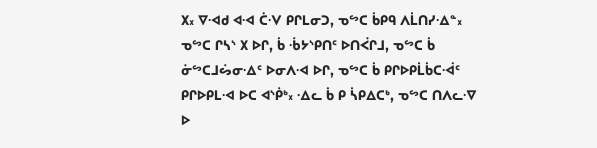᙭᙮ ᐁᐗᑯ ᐊᐗ ᑖᐺ ᑭᒋᒪᓂᑐ, ᓀᔥᑕ ᑳᑭᑫ ᐱᒫᑎᓯᐎᓐ᙮
ᓀᔥᑕ ᒋᓴᔅ ᙭ ᐅᒋ, ᑳ ᒀᔭᔅᑭᑎᑦ ᐅᑎᐹᒋᒧ, ᓀᔥᑕ ᑳ ᓃᔥᑕᒧᔖᓂᐎᑦ ᐅᓂᐱᐗ ᐅᒋ, ᓀᔥᑕ ᑳ ᑭᒋᐅᑭᒫᑳᑕᐙᑦ ᑭᒋᐅᑭᒪᐗ ᐅᑕ ᐊᔅᑮᒃ᙮ ᐎᓚ ᑳ ᑭ ᓵᑭᐃᑕᒃ, ᓀᔥᑕ ᑎᐱᓚᐌ ᐅ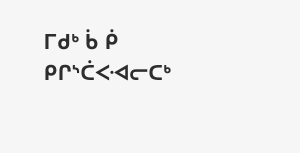ᒥᑯᒃ ᑳ ᑮ ᑭᒋᔅᑖᐸᐗᓕᑕᒃ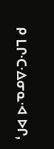ᑭ ᒪᒋᑡᐎᓂᓇᐗ ᐅᒋ,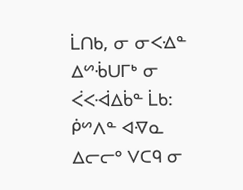ᒫᑎᑲ, ᓂ ᓂᐸᐎᓐ ᐃᔥᒀᑌᒥᒃ ᓂ ᐹᐸᐙᐃᑳᓐ ᒫᑲ: ᑮᔥᐱᓐ ᐊᐌᓇ ᐃᓕᓕᐤ ᐯᑕᑫ ᓂ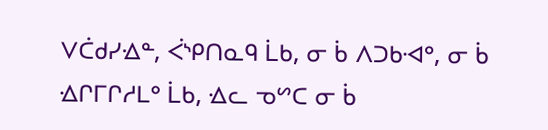ᐯᑖᑯᓯᐎᓐ, ᐹᔅᑭᑎᓇᑫ ᒫᑲ, ᓂ ᑳ ᐱᑐᑲᐗᐤ, ᓂ ᑳ ᐎᒋᒥᒋᓱᒪᐤ ᒫᑲ, ᐎᓚ ᓀᔥᑕ ᓂ ᑳ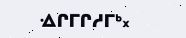ᐎᒋᒥᒋᓱᒥᒃ᙮